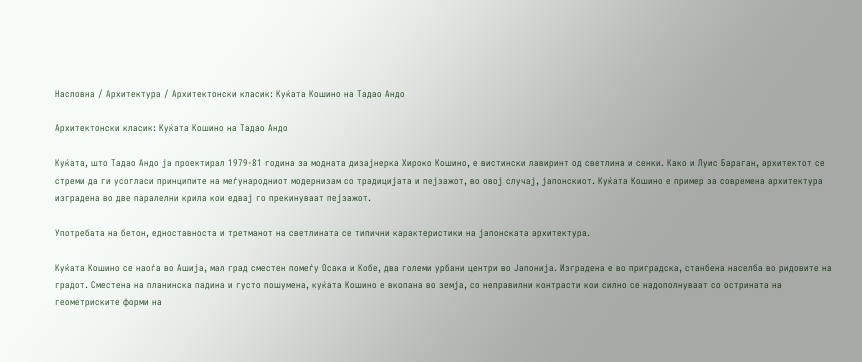Насловна / Архитектура / Архитектонски класик: Куќата Кошино на Тадао Андо

Архитектонски класик: Куќата Кошино на Тадао Андо

Куќата, што Тадао Андо ја проектирал 1979-81 година за модната дизајнерка Хироко Кошино, е вистински лавиринт од светлина и сенки. Како и Луис Бараган, архитектот се стреми да ги усогласи принципите на меѓународниот модернизам со традицијата и пејзажот, во овој случај, јапонскиот. Куќата Кошино е пример за современа архитектура изградена во две паралелни крила кои едвај го прекинуваат пејзажот.

Употребата на бетон, едноставноста и третманот на светлината се типични карактеристики на јапонската архитектура.

Куќата Кошино се наоѓа во Ашија, мал град сместен помеѓу Осака и Кобе, два големи урбани центри во Јапонија. Изградена е во приградска, станбена населба во ридовите на градот. Сместена на планинска падина и густо пошумена, куќата Кошино е вкопана во земја, со неправилни контрасти кои силно се надополнуваат со острината на геометриските форми на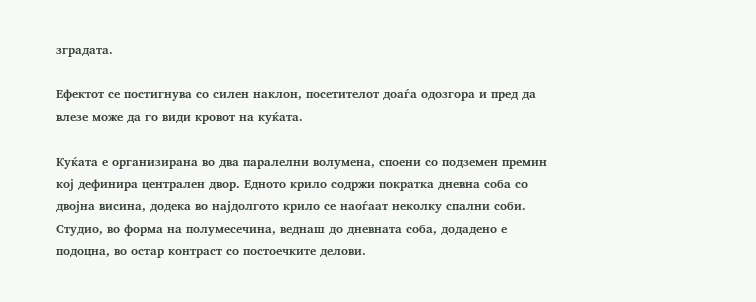зградата.

Ефектот се постигнува со силен наклон, посетителот доаѓа одозгора и пред да влезе може да го види кровот на куќата.

Куќата е организирана во два паралелни волумена, споени со подземен премин кој дефинира централен двор. Едното крило содржи пократка дневна соба со двојна висина, додека во најдолгото крило се наоѓаат неколку спални соби. Студио, во форма на полумесечина, веднаш до дневната соба, додадено е подоцна, во остар контраст со постоечките делови.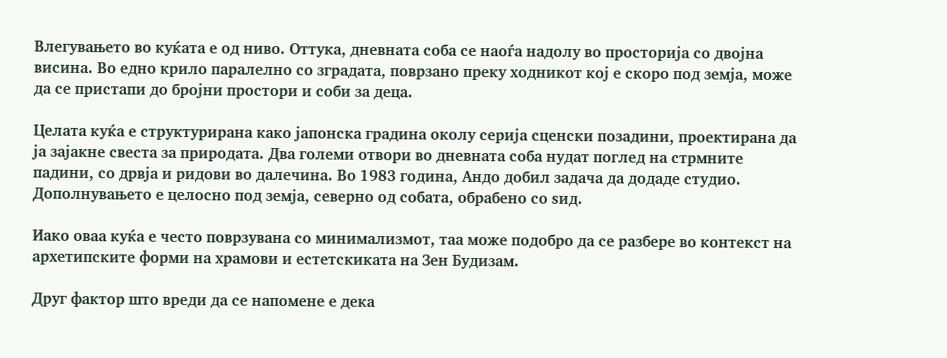Влегувањето во куќата е од ниво. Оттука, дневната соба се наоѓа надолу во просторија со двојна висина. Во едно крило паралелно со зградата, поврзано преку ходникот кој е скоро под земја, може да се пристапи до бројни простори и соби за деца.

Целата куќа е структурирана како јапонска градина околу серија сценски позадини, проектирана да ја зајакне свеста за природата. Два големи отвори во дневната соба нудат поглед на стрмните падини, со дрвја и ридови во далечина. Во 1983 година, Андо добил задача да додаде студио. Дополнувањето е целосно под земја, северно од собата, обрабено со ѕид.

Иако оваа куќа е често поврзувана со минимализмот, таа може подобро да се разбере во контекст на архетипските форми на храмови и естетскиката на Зен Будизам.

Друг фактор што вреди да се напомене е дека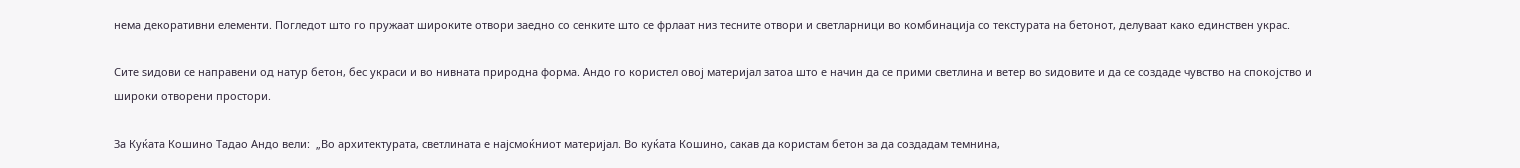нема декоративни елементи. Погледот што го пружаат широките отвори заедно со сенките што се фрлаат низ тесните отвори и светларници во комбинација со текстурата на бетонот, делуваат како единствен украс.

Сите ѕидови се направени од натур бетон, бес украси и во нивната природна форма. Андо го користел овој материјал затоа што е начин да се прими светлина и ветер во ѕидовите и да се создаде чувство на спокојство и широки отворени простори.

За Куќата Кошино Тадао Андо вели:  „Во архитектурата, светлината е најсмоќниот материјал. Во куќата Кошино, сакав да користам бетон за да создадам темнина,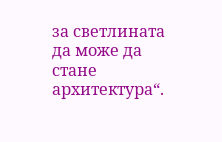за светлината да може да стане архитектура“.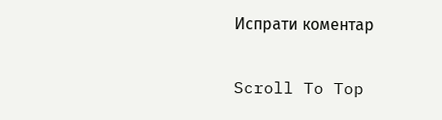Испрати коментар

Scroll To Top